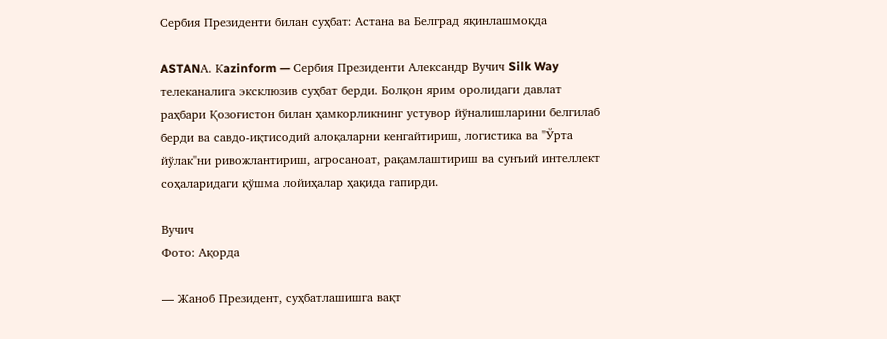Сербия Президенти билан суҳбат: Астана ва Белград яқинлашмоқда

ASTANА. Кazinform — Сербия Президенти Александр Вучич Silk Way телеканалига эксклюзив суҳбат берди. Болқон ярим оролидаги давлат раҳбари Қозоғистон билан ҳамкорликнинг устувор йўналишларини белгилаб берди ва савдо-иқтисодий алоқаларни кенгайтириш, логистика ва "Ўрта йўлак"ни ривожлантириш, агросаноат, рақамлаштириш ва сунъий интеллект соҳаларидаги қўшма лойиҳалар ҳақида гапирди.

Вучич
Фото: Ақорда

— Жаноб Президент, суҳбатлашишга вақт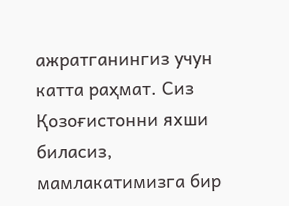ажратганингиз учун катта раҳмат. Сиз Қозоғистонни яхши биласиз, мамлакатимизга бир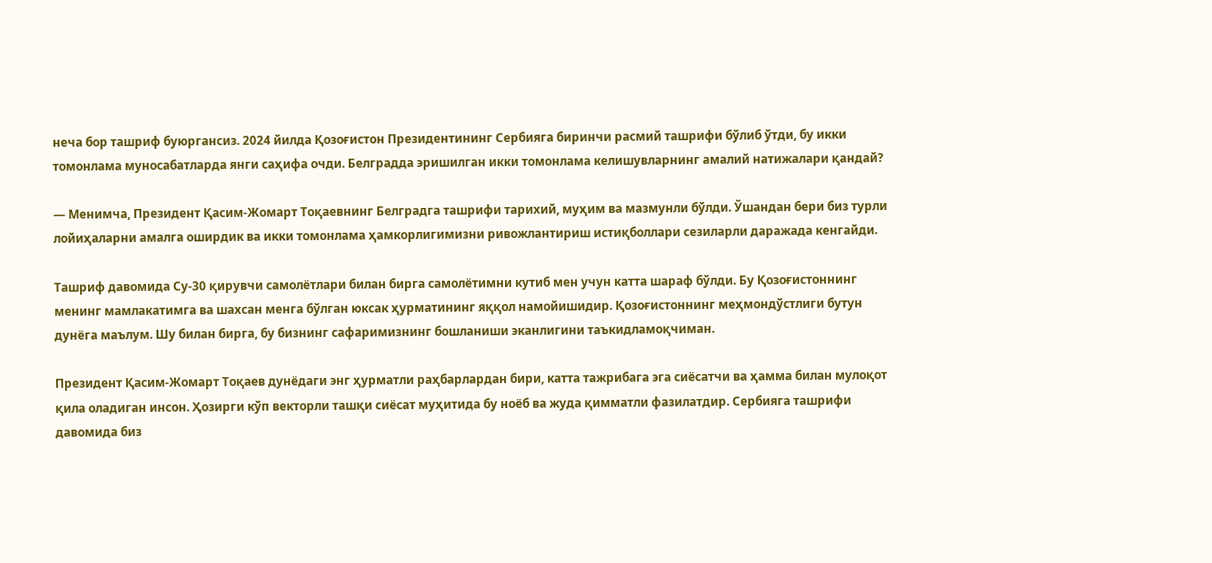неча бор ташриф буюргансиз. 2024 йилда Қозоғистон Президентининг Сербияга биринчи расмий ташрифи бўлиб ўтди, бу икки томонлама муносабатларда янги саҳифа очди. Белградда эришилган икки томонлама келишувларнинг амалий натижалари қандай?

— Менимча, Президент Қасим-Жомарт Тоқаевнинг Белградга ташрифи тарихий, муҳим ва мазмунли бўлди. Ўшандан бери биз турли лойиҳаларни амалга оширдик ва икки томонлама ҳамкорлигимизни ривожлантириш истиқболлари сезиларли даражада кенгайди.

Ташриф давомида Су-30 қирувчи самолётлари билан бирга самолётимни кутиб мен учун катта шараф бўлди. Бу Қозоғистоннинг менинг мамлакатимга ва шахсан менга бўлган юксак ҳурматининг яққол намойишидир. Қозоғистоннинг меҳмондўстлиги бутун дунёга маълум. Шу билан бирга, бу бизнинг сафаримизнинг бошланиши эканлигини таъкидламоқчиман.

Президент Қасим-Жомарт Тоқаев дунёдаги энг ҳурматли раҳбарлардан бири, катта тажрибага эга сиёсатчи ва ҳамма билан мулоқот қила оладиган инсон. Ҳозирги кўп векторли ташқи сиёсат муҳитида бу ноёб ва жуда қимматли фазилатдир. Сербияга ташрифи давомида биз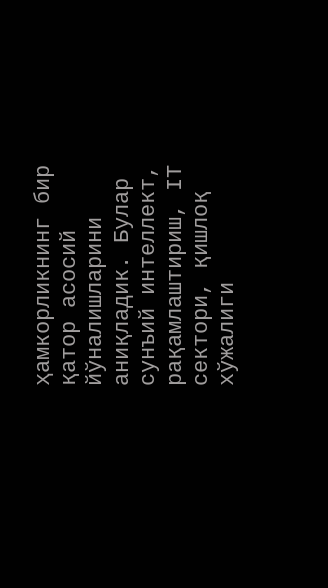ҳамкорликнинг бир қатор асосий йўналишларини аниқладик. Булар сунъий интеллект, рақамлаштириш, IТ сектори, қишлоқ хўжалиги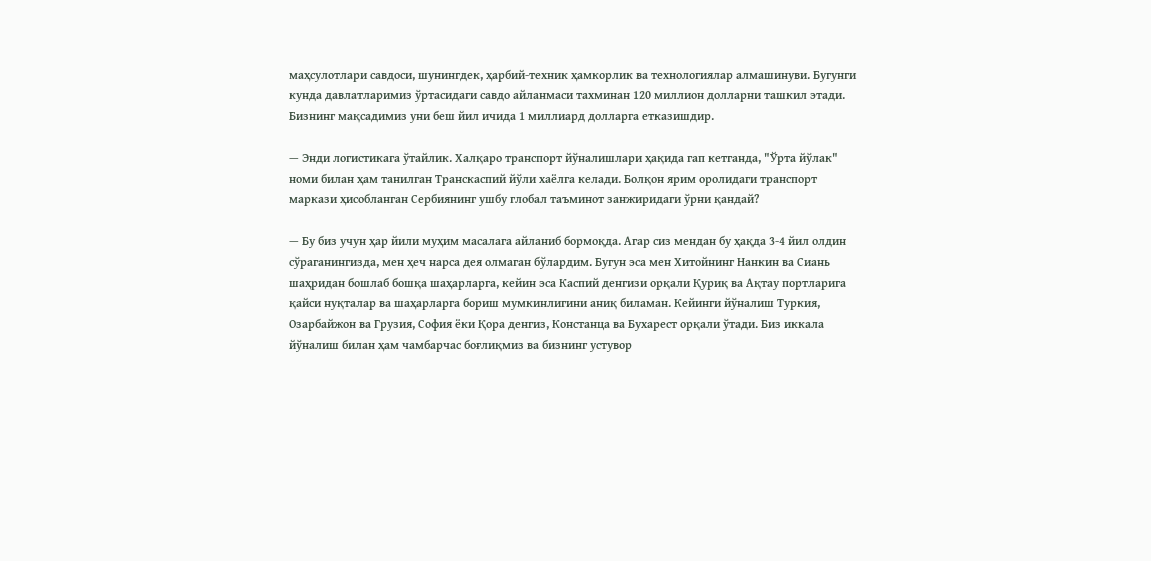маҳсулотлари савдоси, шунингдек, ҳарбий-техник ҳамкорлик ва технологиялар алмашинуви. Бугунги кунда давлатларимиз ўртасидаги савдо айланмаси тахминан 120 миллион долларни ташкил этади. Бизнинг мақсадимиз уни беш йил ичида 1 миллиард долларга етказишдир.

— Энди логистикага ўтайлик. Халқаро транспорт йўналишлари ҳақида гап кетганда, "Ўрта йўлак" номи билан ҳам танилган Транскаспий йўли хаёлга келади. Болқон ярим оролидаги транспорт маркази ҳисобланган Сербиянинг ушбу глобал таъминот занжиридаги ўрни қандай?

— Бу биз учун ҳар йили муҳим масалага айланиб бормоқда. Агар сиз мендан бу ҳақда 3-4 йил олдин сўраганингизда, мен ҳеч нарса дея олмаган бўлардим. Бугун эса мен Хитойнинг Нанкин ва Сиань шаҳридан бошлаб бошқа шаҳарларга, кейин эса Каспий денгизи орқали Қуриқ ва Ақтау портларига қайси нуқталар ва шаҳарларга бориш мумкинлигини аниқ биламан. Кейинги йўналиш Туркия, Озарбайжон ва Грузия, София ёки Қора денгиз, Констанца ва Бухарест орқали ўтади. Биз иккала йўналиш билан ҳам чамбарчас боғлиқмиз ва бизнинг устувор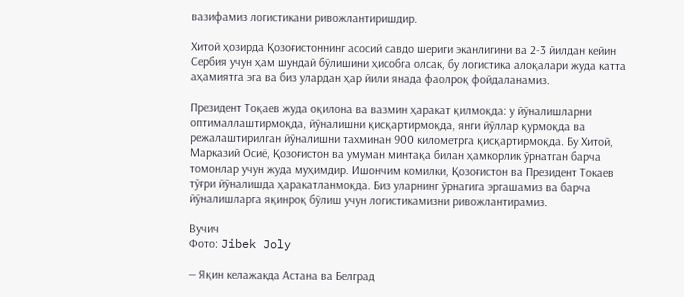вазифамиз логистикани ривожлантиришдир.

Хитой ҳозирда Қозоғистоннинг асосий савдо шериги эканлигини ва 2-3 йилдан кейин Сербия учун ҳам шундай бўлишини ҳисобга олсак, бу логистика алоқалари жуда катта аҳамиятга эга ва биз улардан ҳар йили янада фаолроқ фойдаланамиз.

Президент Тоқаев жуда оқилона ва вазмин ҳаракат қилмоқда: у йўналишларни оптималлаштирмоқда, йўналишни қисқартирмоқда, янги йўллар қурмоқда ва режалаштирилган йўналишни тахминан 900 километрга қисқартирмоқда. Бу Хитой, Марказий Осиё, Қозоғистон ва умуман минтақа билан ҳамкорлик ўрнатган барча томонлар учун жуда муҳимдир. Ишончим комилки, Қозоғистон ва Президент Токаев тўғри йўналишда ҳаракатланмоқда. Биз уларнинг ўрнагига эргашамиз ва барча йўналишларга яқинроқ бўлиш учун логистикамизни ривожлантирамиз.

Вучич
Фото: Jibek Joly

— Яқин келажакда Астана ва Белград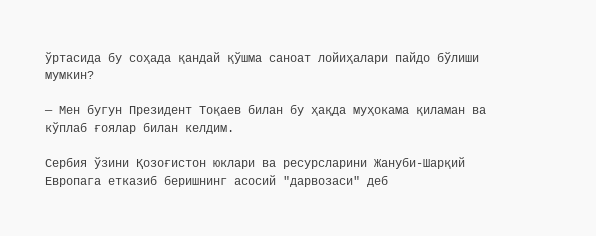ўртасида бу соҳада қандай қўшма саноат лойиҳалари пайдо бўлиши мумкин?

— Мен бугун Президент Тоқаев билан бу ҳақда муҳокама қиламан ва кўплаб ғоялар билан келдим.

Сербия ўзини Қозоғистон юклари ва ресурсларини Жануби-Шарқий Европага етказиб беришнинг асосий "дарвозаси" деб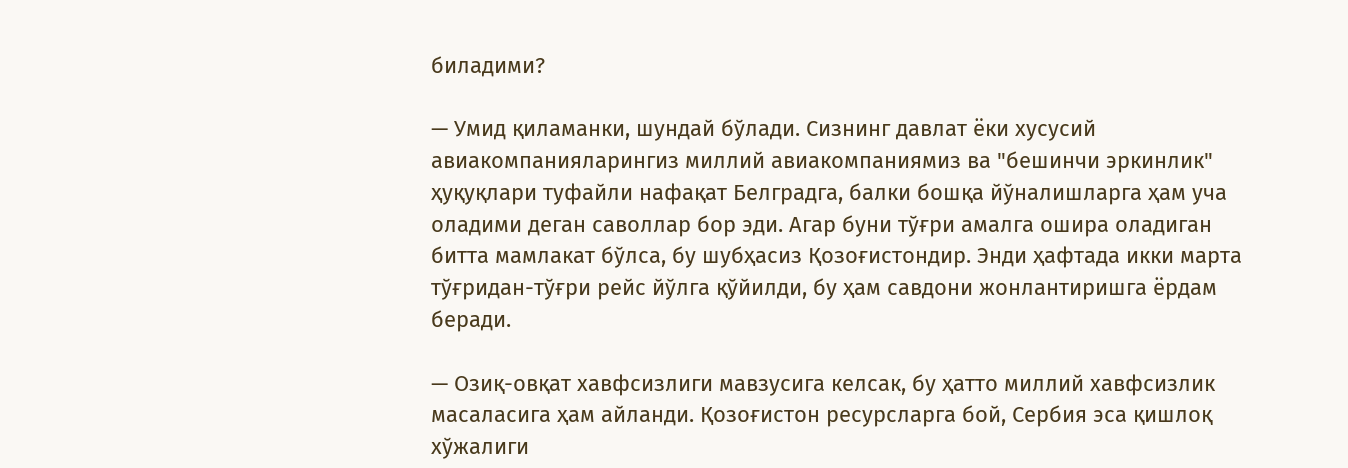биладими?

— Умид қиламанки, шундай бўлади. Сизнинг давлат ёки хусусий авиакомпанияларингиз миллий авиакомпаниямиз ва "бешинчи эркинлик" ҳуқуқлари туфайли нафақат Белградга, балки бошқа йўналишларга ҳам уча оладими деган саволлар бор эди. Агар буни тўғри амалга ошира оладиган битта мамлакат бўлса, бу шубҳасиз Қозоғистондир. Энди ҳафтада икки марта тўғридан-тўғри рейс йўлга қўйилди, бу ҳам савдони жонлантиришга ёрдам беради.

— Озиқ-овқат хавфсизлиги мавзусига келсак, бу ҳатто миллий хавфсизлик масаласига ҳам айланди. Қозоғистон ресурсларга бой, Сербия эса қишлоқ хўжалиги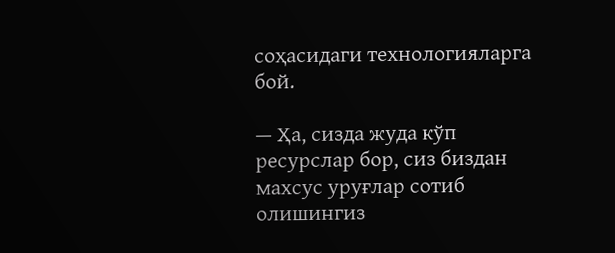соҳасидаги технологияларга бой.

— Ҳа, сизда жуда кўп ресурслар бор, сиз биздан махсус уруғлар сотиб олишингиз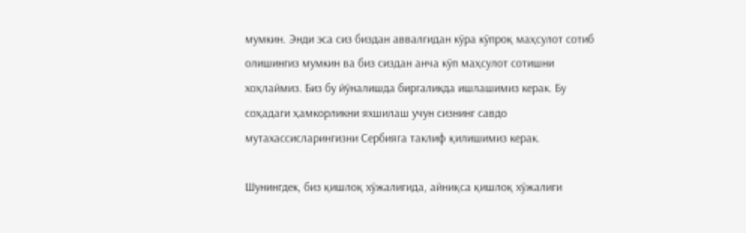мумкин. Энди эса сиз биздан аввалгидан кўра кўпроқ маҳсулот сотиб олишингиз мумкин ва биз сиздан анча кўп маҳсулот сотишни хоҳлаймиз. Биз бу йўналишда биргаликда ишлашимиз керак. Бу соҳадаги ҳамкорликни яхшилаш учун сизнинг савдо мутахассисларингизни Сербияга таклиф қилишимиз керак.

Шунингдек, биз қишлоқ хўжалигида, айниқса қишлоқ хўжалиги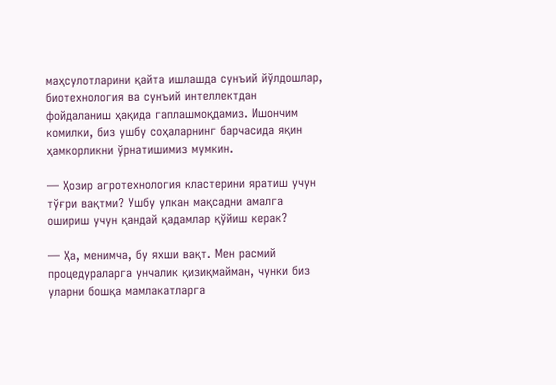маҳсулотларини қайта ишлашда сунъий йўлдошлар, биотехнология ва сунъий интеллектдан фойдаланиш ҳақида гаплашмоқдамиз. Ишончим комилки, биз ушбу соҳаларнинг барчасида яқин ҳамкорликни ўрнатишимиз мумкин.

— Ҳозир агротехнология кластерини яратиш учун тўғри вақтми? Ушбу улкан мақсадни амалга ошириш учун қандай қадамлар қўйиш керак?

— Ҳа, менимча, бу яхши вақт. Мен расмий процедураларга унчалик қизиқмайман, чунки биз уларни бошқа мамлакатларга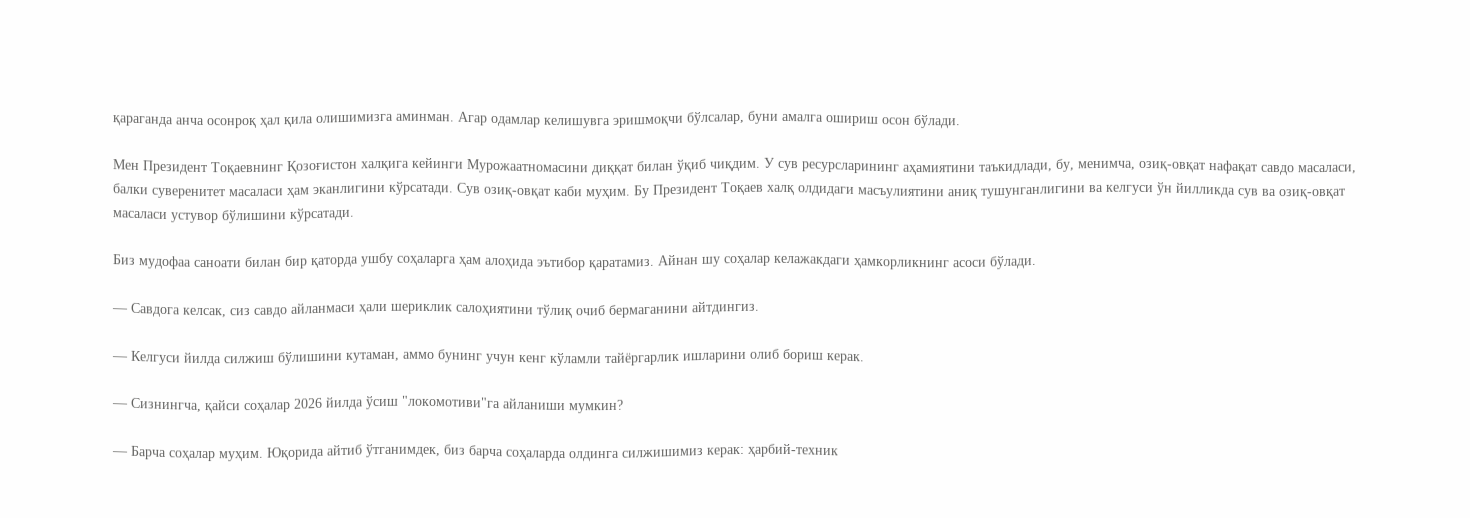қараганда анча осонроқ ҳал қила олишимизга аминман. Агар одамлар келишувга эришмоқчи бўлсалар, буни амалга ошириш осон бўлади.

Мен Президент Тоқаевнинг Қозоғистон халқига кейинги Мурожаатномасини диққат билан ўқиб чиқдим. У сув ресурсларининг аҳамиятини таъкидлади, бу, менимча, озиқ-овқат нафақат савдо масаласи, балки суверенитет масаласи ҳам эканлигини кўрсатади. Сув озиқ-овқат каби муҳим. Бу Президент Тоқаев халқ олдидаги масъулиятини аниқ тушунганлигини ва келгуси ўн йилликда сув ва озиқ-овқат масаласи устувор бўлишини кўрсатади.

Биз мудофаа саноати билан бир қаторда ушбу соҳаларга ҳам алоҳида эътибор қаратамиз. Айнан шу соҳалар келажакдаги ҳамкорликнинг асоси бўлади.

— Савдога келсак, сиз савдо айланмаси ҳали шериклик салоҳиятини тўлиқ очиб бермаганини айтдингиз.

— Келгуси йилда силжиш бўлишини кутаман, аммо бунинг учун кенг кўламли тайёргарлик ишларини олиб бориш керак.

— Сизнингча, қайси соҳалар 2026 йилда ўсиш "локомотиви"га айланиши мумкин?

— Барча соҳалар муҳим. Юқорида айтиб ўтганимдек, биз барча соҳаларда олдинга силжишимиз керак: ҳарбий-техник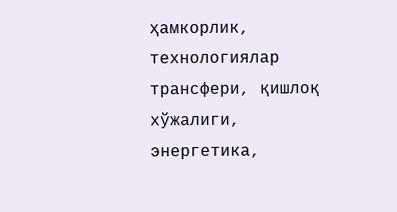ҳамкорлик, технологиялар трансфери, қишлоқ хўжалиги, энергетика,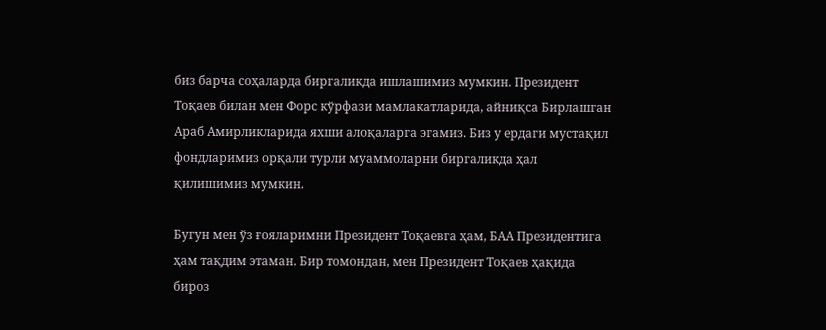биз барча соҳаларда биргаликда ишлашимиз мумкин. Президент Тоқаев билан мен Форс кўрфази мамлакатларида, айниқса Бирлашган Араб Амирликларида яхши алоқаларга эгамиз. Биз у ердаги мустақил фондларимиз орқали турли муаммоларни биргаликда ҳал қилишимиз мумкин.

Бугун мен ўз ғояларимни Президент Тоқаевга ҳам, БАА Президентига ҳам тақдим этаман. Бир томондан, мен Президент Тоқаев ҳақида бироз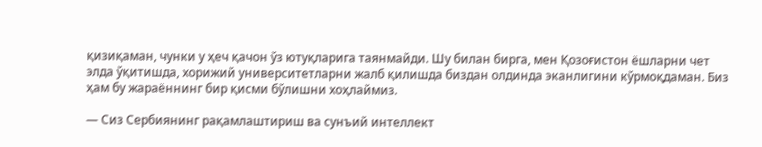қизиқаман, чунки у ҳеч қачон ўз ютуқларига таянмайди. Шу билан бирга, мен Қозоғистон ёшларни чет элда ўқитишда, хорижий университетларни жалб қилишда биздан олдинда эканлигини кўрмоқдаман. Биз ҳам бу жараённинг бир қисми бўлишни хоҳлаймиз.

— Сиз Сербиянинг рақамлаштириш ва сунъий интеллект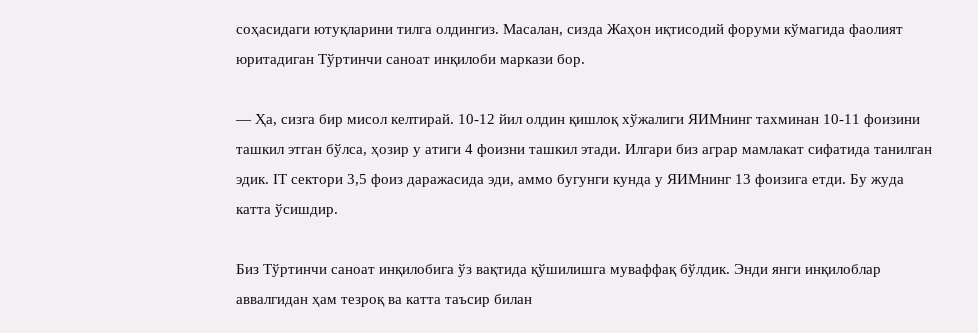соҳасидаги ютуқларини тилга олдингиз. Масалан, сизда Жаҳон иқтисодий форуми кўмагида фаолият юритадиган Тўртинчи саноат инқилоби маркази бор.

— Ҳа, сизга бир мисол келтирай. 10-12 йил олдин қишлоқ хўжалиги ЯИМнинг тахминан 10-11 фоизини ташкил этган бўлса, ҳозир у атиги 4 фоизни ташкил этади. Илгари биз аграр мамлакат сифатида танилган эдик. IТ сектори 3,5 фоиз даражасида эди, аммо бугунги кунда у ЯИМнинг 13 фоизига етди. Бу жуда катта ўсишдир.

Биз Тўртинчи саноат инқилобига ўз вақтида қўшилишга муваффақ бўлдик. Энди янги инқилоблар аввалгидан ҳам тезроқ ва катта таъсир билан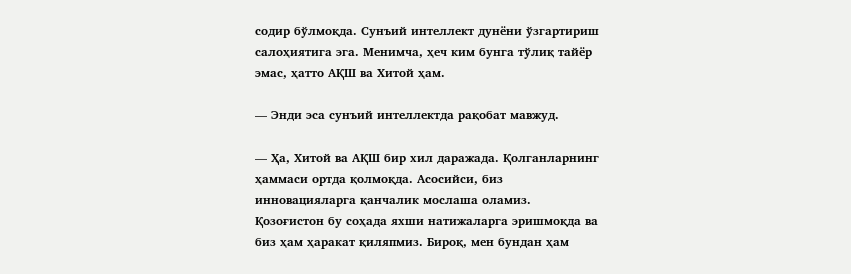содир бўлмоқда. Сунъий интеллект дунёни ўзгартириш салоҳиятига эга. Менимча, ҳеч ким бунга тўлиқ тайёр эмас, ҳатто АҚШ ва Хитой ҳам.

— Энди эса сунъий интеллектда рақобат мавжуд.

— Ҳа, Хитой ва АҚШ бир хил даражада. Қолганларнинг ҳаммаси ортда қолмоқда. Асосийси, биз инновацияларга қанчалик мослаша оламиз. Қозоғистон бу соҳада яхши натижаларга эришмоқда ва биз ҳам ҳаракат қиляпмиз. Бироқ, мен бундан ҳам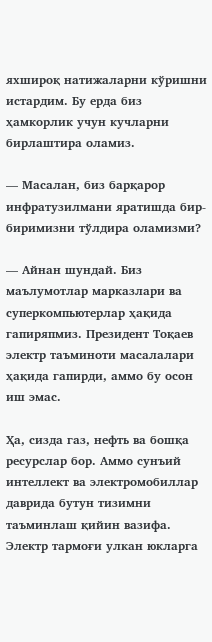яхшироқ натижаларни кўришни истардим. Бу ерда биз ҳамкорлик учун кучларни бирлаштира оламиз.

— Масалан, биз барқарор инфратузилмани яратишда бир-биримизни тўлдира оламизми?

— Айнан шундай. Биз маълумотлар марказлари ва суперкомпьютерлар ҳақида гапиряпмиз. Президент Тоқаев электр таъминоти масалалари ҳақида гапирди, аммо бу осон иш эмас.

Ҳа, сизда газ, нефть ва бошқа ресурслар бор. Аммо сунъий интеллект ва электромобиллар даврида бутун тизимни таъминлаш қийин вазифа. Электр тармоғи улкан юкларга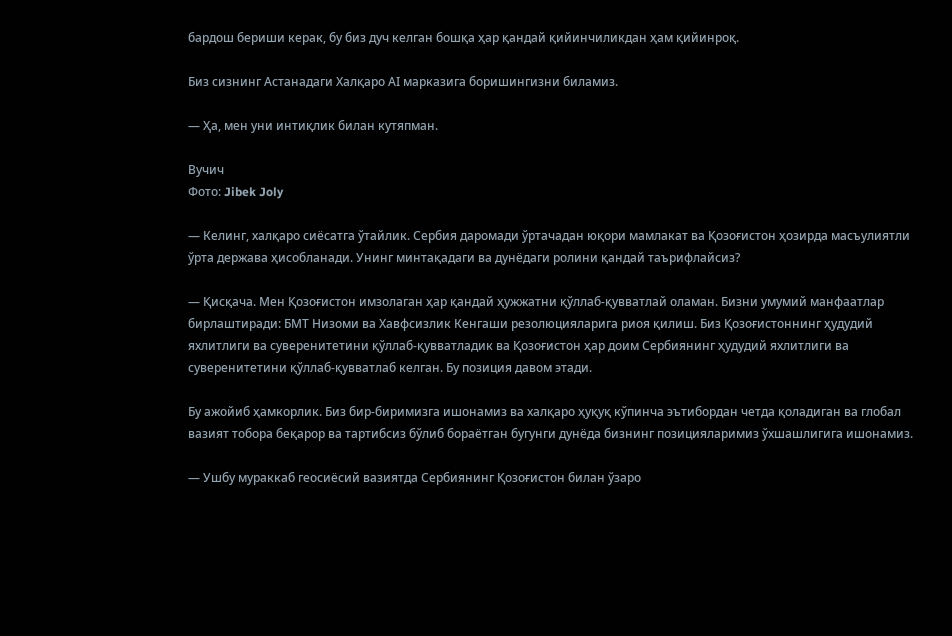бардош бериши керак, бу биз дуч келган бошқа ҳар қандай қийинчиликдан ҳам қийинроқ.

Биз сизнинг Астанадаги Халқаро АI марказига боришингизни биламиз.

— Ҳа, мен уни интиқлик билан кутяпман.

Вучич
Фото: Jibek Joly

— Келинг, халқаро сиёсатга ўтайлик. Сербия даромади ўртачадан юқори мамлакат ва Қозоғистон ҳозирда масъулиятли ўрта держава ҳисобланади. Унинг минтақадаги ва дунёдаги ролини қандай таърифлайсиз?

— Қисқача. Мен Қозоғистон имзолаган ҳар қандай ҳужжатни қўллаб-қувватлай оламан. Бизни умумий манфаатлар бирлаштиради: БМТ Низоми ва Хавфсизлик Кенгаши резолюцияларига риоя қилиш. Биз Қозоғистоннинг ҳудудий яхлитлиги ва суверенитетини қўллаб-қувватладик ва Қозоғистон ҳар доим Сербиянинг ҳудудий яхлитлиги ва суверенитетини қўллаб-қувватлаб келган. Бу позиция давом этади.

Бу ажойиб ҳамкорлик. Биз бир-биримизга ишонамиз ва халқаро ҳуқуқ кўпинча эътибордан четда қоладиган ва глобал вазият тобора беқарор ва тартибсиз бўлиб бораётган бугунги дунёда бизнинг позицияларимиз ўхшашлигига ишонамиз.

— Ушбу мураккаб геосиёсий вазиятда Сербиянинг Қозоғистон билан ўзаро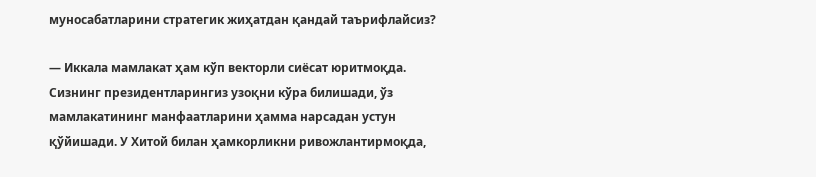муносабатларини стратегик жиҳатдан қандай таърифлайсиз?

— Иккала мамлакат ҳам кўп векторли сиёсат юритмоқда. Сизнинг президентларингиз узоқни кўра билишади, ўз мамлакатининг манфаатларини ҳамма нарсадан устун қўйишади. У Хитой билан ҳамкорликни ривожлантирмоқда,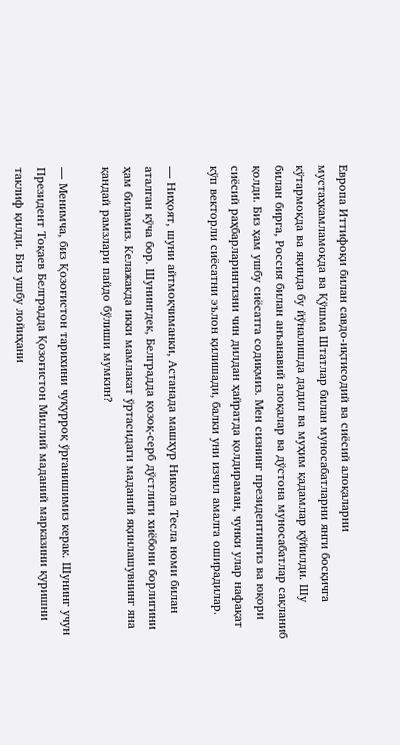Европа Иттифоқи билан савдо-иқтисодий ва сиёсий алоқаларни мустаҳкамламоқда ва Қўшма Штатлар билан муносабатларни янги босқичга кўтармоқда ва яқинда бу йўналишда дадил ва муҳим қадамлар қўйилди. Шу билан бирга, Россия билан анъанавий алоқалар ва дўстона муносабатлар сақланиб қолди. Биз ҳам ушбу сиёсатга содиқмиз. Мен сизнинг президентингиз ва юқори сиёсий раҳбарларингизни чин дилдан ҳайратда қолдираман, чунки улар нафақат кўп векторли сиёсатни эълон қилишади, балки уни изчил амалга оширадилар.

— Ниҳоят, шуни айтмоқчиманки, Астанада машҳур Никола Тесла номи билан аталган кўча бор. Шунингдек, Белградда қозоқ-серб дўстлиги хиёбони борлигини ҳам биламиз. Келажакда икки мамлакат ўртасидаги маданий яқинлашувнинг яна қандай рамзлари пайдо бўлиши мумкин?

— Менимча, биз Қозоғистон тарихини чуқурроқ ўрганишимиз керак. Шунинг учун Президент Тоқаев Белградда Қозоғистон Миллий маданий марказини қуришни таклиф қилди. Биз ушбу лойиҳани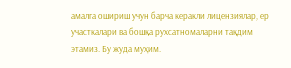амалга ошириш учун барча керакли лицензиялар, ер участкалари ва бошқа рухсатномаларни тақдим этамиз. Бу жуда муҳим.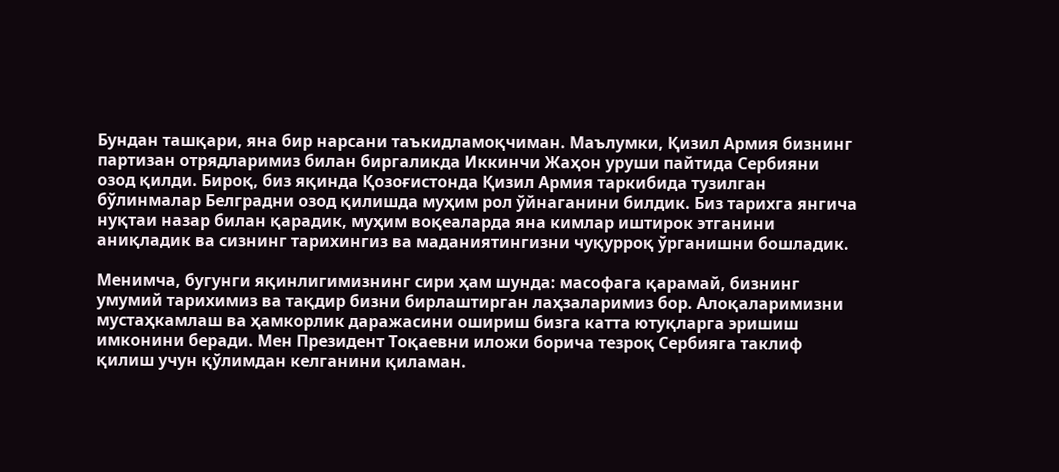Бундан ташқари, яна бир нарсани таъкидламоқчиман. Маълумки, Қизил Армия бизнинг партизан отрядларимиз билан биргаликда Иккинчи Жаҳон уруши пайтида Сербияни озод қилди. Бироқ, биз яқинда Қозоғистонда Қизил Армия таркибида тузилган бўлинмалар Белградни озод қилишда муҳим рол ўйнаганини билдик. Биз тарихга янгича нуқтаи назар билан қарадик, муҳим воқеаларда яна кимлар иштирок этганини аниқладик ва сизнинг тарихингиз ва маданиятингизни чуқурроқ ўрганишни бошладик.

Менимча, бугунги яқинлигимизнинг сири ҳам шунда: масофага қарамай, бизнинг умумий тарихимиз ва тақдир бизни бирлаштирган лаҳзаларимиз бор. Алоқаларимизни мустаҳкамлаш ва ҳамкорлик даражасини ошириш бизга катта ютуқларга эришиш имконини беради. Мен Президент Тоқаевни иложи борича тезроқ Сербияга таклиф қилиш учун қўлимдан келганини қиламан.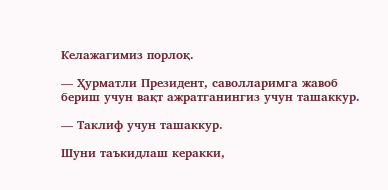Келажагимиз порлоқ.

— Ҳурматли Президент, саволларимга жавоб бериш учун вақт ажратганингиз учун ташаккур.

— Таклиф учун ташаккур.

Шуни таъкидлаш керакки,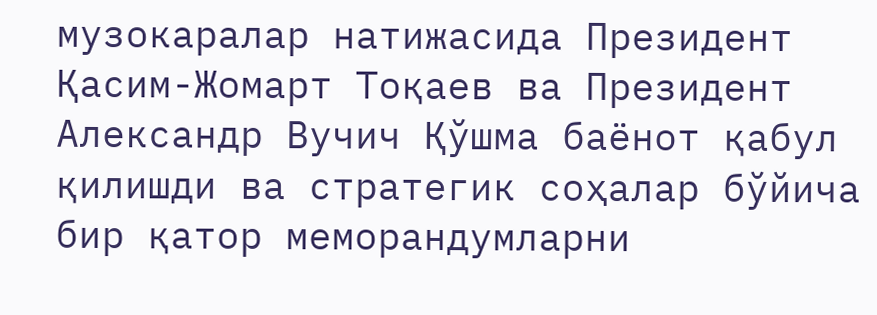музокаралар натижасида Президент Қасим-Жомарт Тоқаев ва Президент Александр Вучич Қўшма баёнот қабул қилишди ва стратегик соҳалар бўйича бир қатор меморандумларни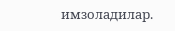имзоладилар.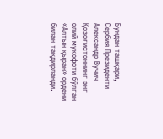Бундан ташқари, Сербия Президенти Александр Вучич Қозоғистоннинг энг олий мукофоти бўлган «Алтын қыран» ордени билан тақдирланди.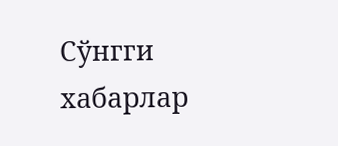Сўнгги хабарлар